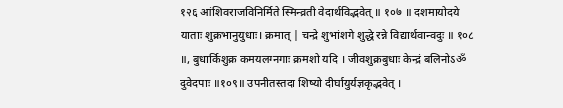१२६ आंशिवराजविनिर्मिते स्मिन्व्रती वेदार्थविद्भवेत् ॥ १०७ ॥ दशमायोदये याताः शुक्रभानुयुधाः। क्रमात् | चन्द्रे शुभांशगे शुद्धे रन्ने विद्यार्थवान्वदुः ॥ १०८ ॥, बुधार्किशुक्र कमयलग्नगाः क्रमशो यदि । जीवशुक्रबुधाः केन्द्रं बलिनोऽॐ दुवेदपाः ॥१०९॥ उपनीतस्तदा शिष्यो दीर्घायुर्यज्ञकृद्भवेत् ।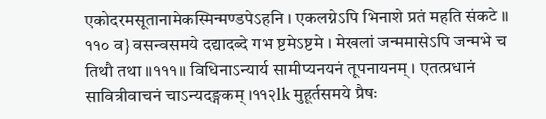एकोदरमसूतानामेकस्मिन्मण्डपेऽहनि । एकलग्नेऽपि भिनाशे प्रतं महति संकटे ॥ ११० व} वसन्वसमये दद्यादब्दे गभ ष्टमेऽष्टमे । मेखलां जन्ममासेऽपि जन्मभे च तिथौ तथा ॥१११॥ विधिनाऽन्यार्य सामीप्यनयनं तूपनायनम् । एतत्प्रधानं सावित्रीवाचनं चाऽन्यदङ्गकम् ।११२lk मुहूर्तसमये प्रैषः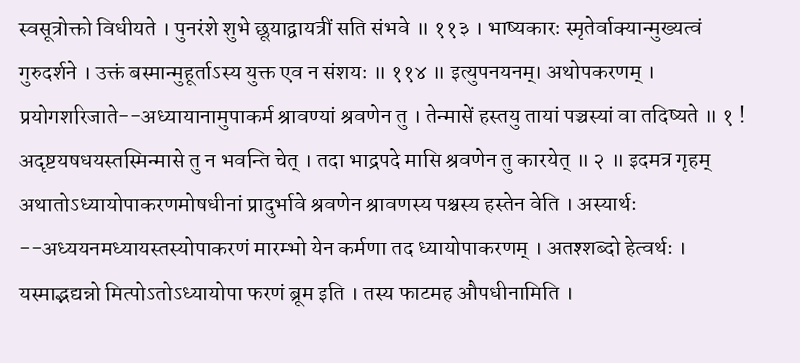स्वसूत्रोक्तो विधीयते । पुनरंशे शुभे छूयाद्वायत्रीं सति संभवे ॥ ११३ । भाष्यकारः स्मृतेर्वाक्यान्मुख्यत्वं गुरुदर्शने । उक्तं बस्मान्मुहूर्ताऽस्य युक्त एव न संशयः ॥ ११४ ॥ इत्युपनयनम्। अथोपकरणम् । प्रयोगशरिजाते--अध्यायानामुपाकर्म श्रावण्यां श्रवणेन तु । तेन्मासें हस्तयु तायां पञ्चस्यां वा तदिष्यते ॥ १ ! अदृष्टयषधयस्तस्मिन्मासे तु न भवन्ति चेत् । तदा भाद्रपदे मासि श्रवणेन तु कारयेत् ॥ २ ॥ इदमत्र गृहम् अथातोऽध्यायोपाकरणमोषधीनां प्रादुर्भावे श्रवणेन श्रावणस्य पश्चस्य हस्तेन वेति । अस्यार्थः --अध्ययनमध्यायस्तस्योपाकरणं मारम्भो येन कर्मणा तद ध्यायोपाकरणम् । अतश्शब्दो हेत्वर्थः । यस्माद्भद्यन्नो मित्पोऽतोऽध्यायोपा फरणं ब्रूम इति । तस्य फाटमह औपधीनामिति ।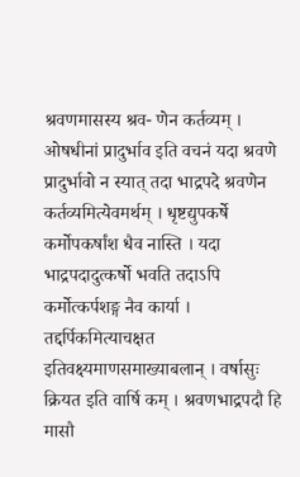श्रवणमासस्य श्रव- णेन कर्तव्यम् । ओषधीनां प्रादुर्भाव इति वचनं यदा श्रवणे प्रादुर्भावो न स्यात् तदा भाद्रपदे श्रवणेन कर्तव्यमित्येवमर्थम् । धृष्टद्युपकर्षे कर्मोपकर्षांश धैव नास्ति । यदा भाद्रपदादुत्कर्षो भवति तदाऽपि कर्मोत्कर्पशङ्ग नैव कार्या । तद्दर्पिकमित्याचक्षत इतिवक्ष्यमाणसमाख्याबलान् । वर्षासुः क्रियत इति वार्षि कम् । श्रवणभाद्रपदौ हि मासौ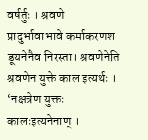वर्षर्तुः । श्रवणे प्रादुर्भावाभावे कर्माकरणश डूयनेनैव निरस्ता। श्रवणेनेति श्रवणेन युक्ते काल इत्यर्थः । ‘नक्षत्रेण युक्तः कालःइत्यनेनाण् ।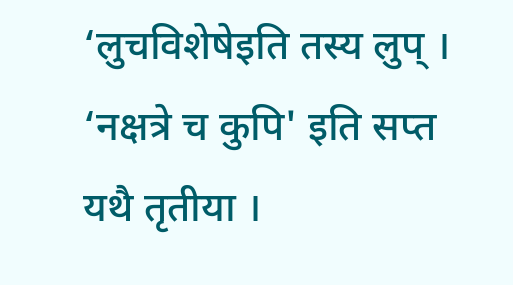‘लुचविशेषेइति तस्य लुप् । ‘नक्षत्रे च कुपि' इति सप्त यथै तृतीया ।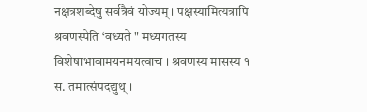नक्षत्रशब्देषु सर्वत्रैवं योज्यम् । पक्षस्यामित्यत्रापि श्रवणस्पेति ‘वध्यते " मध्यगतस्य विशेषाभावामयनमयत्वाच । श्रवणस्य मासस्य १ स. तमात्संपदद्युथ् ।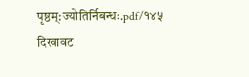पृष्ठम्:ज्योतिर्निबन्धः.pdf/१४५
दिखावट